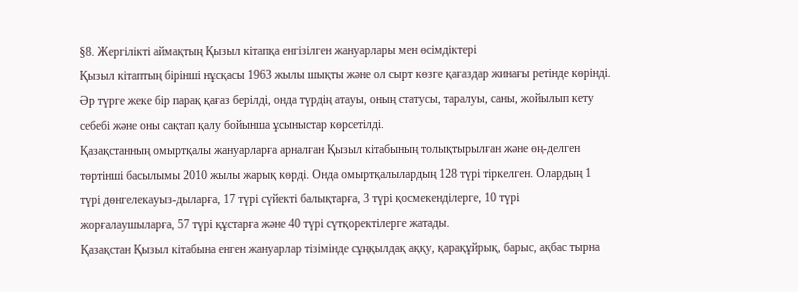§8. Жергілікті аймақтың Қызыл кітапқа енгізілген жануарлары мен өсімдіктері
Қызыл кітаптың бірінші нұсқасы 1963 жылы шықты және ол сырт көзге қағаздар жинағы ретінде көрінді. Әр түрге жеке бір парақ қағаз берілді, онда түрдің атауы, оның статусы, таралуы, саны, жойылып кету себебі және оны сақтап қалу бойынша ұсыныстар көрсетілді.
Қазақстанның омыртқалы жануарларға арналған Қызыл кітабының толықтырылған және өң-делген төртінші басылымы 2010 жылы жарық көрді. Онда омыртқалылардың 128 түрі тіркелген. Олардың 1 түрі дөнгелекауыз-дыларға, 17 түрі сүйекті балықтарға, 3 түрі қосмекенділерге, 10 түрі жорғалаушыларға, 57 түрі құстарға және 40 түрі сүтқоректілерге жатады.
Қазақстан Қызыл кітабына енген жануарлар тізімінде сұңқылдақ аққу, қарақұйрық, барыс, ақбас тырна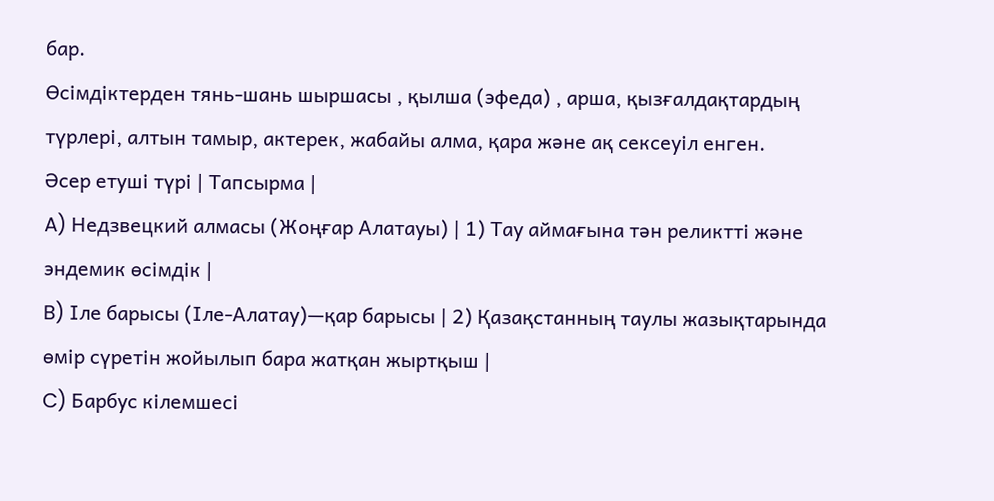бар.
Өсімдіктерден тянь-шань шыршасы , қылша (эфеда) , арша, қызғалдақтардың түрлері, алтын тамыр, актерек, жабайы алма, қара және ақ сексеуіл енген.
Әсер етуші түрі | Тапсырма |
A) Недзвецкий алмасы (Жоңғар Алатауы) | 1) Тау аймағына тән реликтті және эндемик өсімдік |
B) Іле барысы (Іле-Алатау)—қар барысы | 2) Қазақстанның таулы жазықтарында өмір сүретін жойылып бара жатқан жыртқыш |
C) Барбус кілемшесі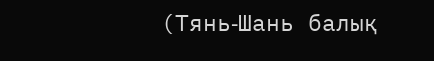(Тянь‑Шань балық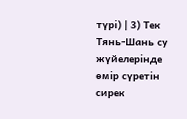түрі) | 3) Тек Тянь‑Шань су жүйелерінде өмір сүретін сирек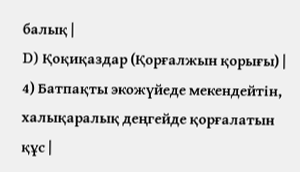балық |
D) Қоқиқаздар (Қорғалжын қорығы) | 4) Батпақты экожүйеде мекендейтін, халықаралық деңгейде қорғалатын құс |